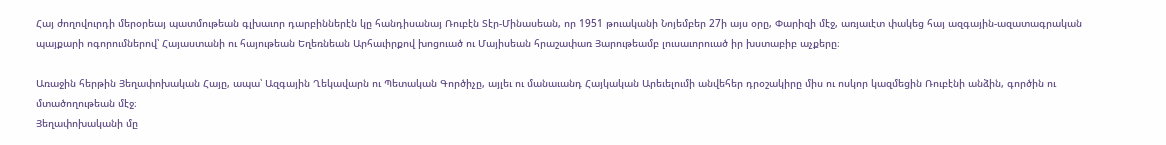Հայ ժողովուրդի մերօրեայ պատմութեան գլխաւոր դարբիններէն կը հանդիսանայ Ռուբէն Տէր-Մինասեան, որ 1951 թուականի Նոյեմբեր 27ի այս օրը, Փարիզի մէջ, առյաւէտ փակեց հայ ազգային-ազատագրական պայքարի ոգորումներով՝ Հայաստանի ու հայութեան Եղեռնեան Արհաւիրքով խոցուած ու Մայիսեան հրաշափառ Յարութեամբ լուսաւորուած իր խստաբիբ աչքերը։

Առաջին հերթին Յեղափոխական Հայը, ապա՝ Ազգային Ղեկավարն ու Պետական Գործիչը, այլեւ ու մանաւանդ Հայկական Արեւելումի անվեհեր դրօշակիրը միս ու ոսկոր կազմեցին Ռուբէնի անձին, գործին ու մտածողութեան մէջ։
Յեղափոխականի մը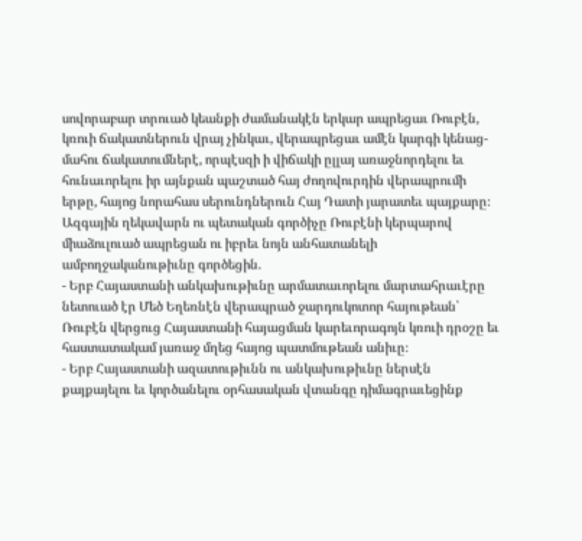սովորաբար տրուած կեանքի ժամանակէն երկար ապրեցաւ Ռուբէն, կռուի ճակատներուն վրայ չինկաւ, վերապրեցաւ ամէն կարգի կենաց-մահու ճակատումներէ, որպէսզի ի վիճակի ըլլայ առաջնորդելու եւ հունաւորելու իր այնքան պաշտած հայ ժողովուրդին վերապրումի երթը, հայոց նորահաս սերունդներուն Հայ Դատի յարատեւ պայքարը։
Ազգային ղեկավարն ու պետական գործիչը Ռուբէնի կերպարով միաձուլուած ապրեցան ու իբրեւ նոյն անհատանելի ամբողջականութիւնը գործեցին.
- Երբ Հայաստանի անկախութիւնը արմատաւորելու մարտահրաւէրը նետուած էր Մեծ Եղեռնէն վերապրած ջարդուկոտոր հայութեան՝ Ռուբէն վերցուց Հայաստանի հայացման կարեւորագոյն կռուի դրօշը եւ հաստատակամ յառաջ մղեց հայոց պատմութեան անիւը։
- Երբ Հայաստանի ազատութիւնն ու անկախութիւնը ներսէն քայքայելու եւ կործանելու օրհասական վտանգը դիմագրաւեցինք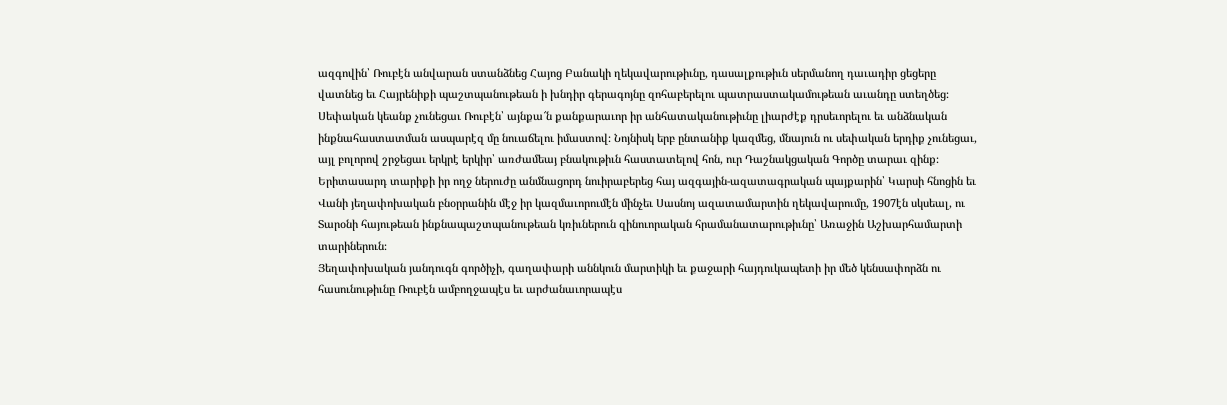ազգովին՝ Ռուբէն անվարան ստանձնեց Հայոց Բանակի ղեկավարութիւնը, դասալքութիւն սերմանող դաւադիր ցեցերը վատնեց եւ Հայրենիքի պաշտպանութեան ի խնդիր գերագոյնը զոհաբերելու պատրաստակամութեան աւանդը ստեղծեց։
Սեփական կեանք չունեցաւ Ռուբէն՝ այնքա՜ն քանքարաւոր իր անհատականութիւնը լիարժէք դրսեւորելու եւ անձնական ինքնահաստատման ասպարէզ մը նուաճելու իմաստով։ Նոյնիսկ երբ ընտանիք կազմեց, մնայուն ու սեփական երդիք չունեցաւ, այլ բոլորով շրջեցաւ երկրէ երկիր՝ առժամեայ բնակութիւն հաստատելով հոն, ուր Դաշնակցական Գործը տարաւ զինք։
Երիտասարդ տարիքի իր ողջ ներուժը անմնացորդ նուիրաբերեց հայ ազգային-ազատագրական պայքարին՝ Կարսի հնոցին եւ Վանի յեղափոխական բնօրրանին մէջ իր կազմաւորումէն մինչեւ Սասնոյ ազատամարտին ղեկավարումը, 1907էն սկսեալ, ու Տարօնի հայութեան ինքնապաշտպանութեան կռիւներուն զինուորական հրամանատարութիւնը՝ Առաջին Աշխարհամարտի տարիներուն։
Յեղափոխական յանդուգն գործիչի, գաղափարի աննկուն մարտիկի եւ քաջարի հայդուկապետի իր մեծ կենսափորձն ու հասունութիւնը Ռուբէն ամբողջապէս եւ արժանաւորապէս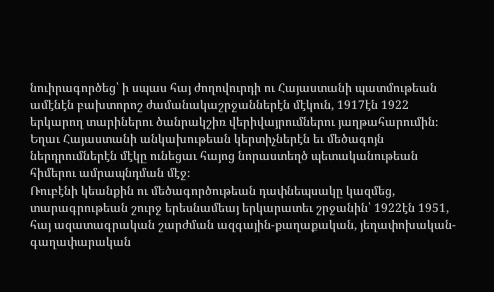նուիրագործեց՝ ի սպաս հայ ժողովուրդի ու Հայաստանի պատմութեան ամէնէն բախտորոշ ժամանակաշրջաններէն մէկուն, 1917էն 1922 երկարող տարիներու ծանրակշիռ վերիվայրումներու յաղթահարումին։ Եղաւ Հայաստանի անկախութեան կերտիչներէն եւ մեծագոյն ներդրումներէն մէկը ունեցաւ հայոց նորաստեղծ պետականութեան հիմերու ամրապնդման մէջ։
Ռուբէնի կեանքին ու մեծագործութեան դափնեպսակը կազմեց, տարագրութեան շուրջ երեսնամեայ երկարատեւ շրջանին՝ 1922էն 1951, հայ ազատագրական շարժման ազգային-քաղաքական, յեղափոխական-գաղափարական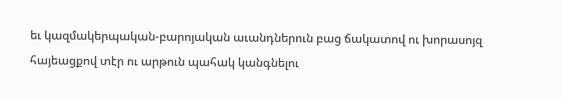եւ կազմակերպական-բարոյական աւանդներուն բաց ճակատով ու խորասոյզ հայեացքով տէր ու արթուն պահակ կանգնելու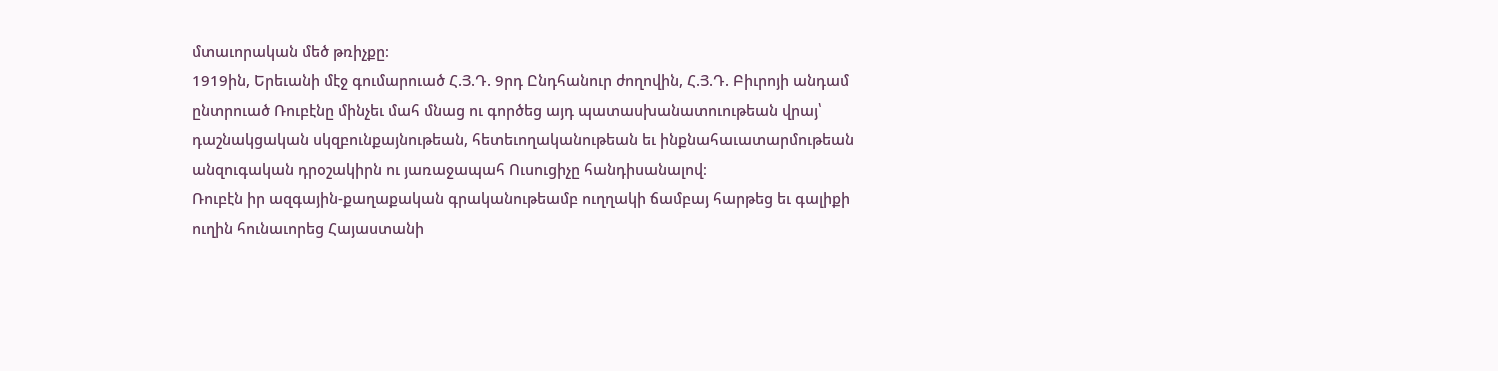մտաւորական մեծ թռիչքը։
1919ին, Երեւանի մէջ գումարուած Հ.Յ.Դ. 9րդ Ընդհանուր ժողովին, Հ.Յ.Դ. Բիւրոյի անդամ ընտրուած Ռուբէնը մինչեւ մահ մնաց ու գործեց այդ պատասխանատուութեան վրայ՝ դաշնակցական սկզբունքայնութեան, հետեւողականութեան եւ ինքնահաւատարմութեան անզուգական դրօշակիրն ու յառաջապահ Ուսուցիչը հանդիսանալով։
Ռուբէն իր ազգային-քաղաքական գրականութեամբ ուղղակի ճամբայ հարթեց եւ գալիքի ուղին հունաւորեց Հայաստանի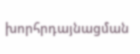խորհրդայնացման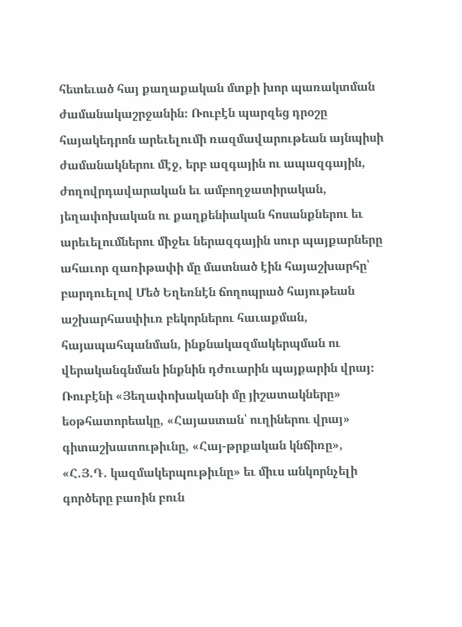հետեւած հայ քաղաքական մտքի խոր պառակտման ժամանակաշրջանին։ Ռուբէն պարզեց դրօշը հայակեդրոն արեւելումի ռազմավարութեան այնպիսի ժամանակներու մէջ, երբ ազգային ու ապազգային, ժողովրդավարական եւ ամբողջատիրական, յեղափոխական ու քաղքենիական հոսանքներու եւ արեւելումներու միջեւ ներազգային սուր պայքարները ահաւոր զառիթափի մը մատնած էին հայաշխարհը՝ բարդուելով Մեծ Եղեռնէն ճողոպրած հայութեան աշխարհասփիւռ բեկորներու հաւաքման, հայապահպանման, ինքնակազմակերպման ու վերականգնման ինքնին դժուարին պայքարին վրայ։
Ռուբէնի «Յեղափոխականի մը յիշատակները» եօթհատորեակը, «Հայաստան՝ ուղիներու վրայ» գիտաշխատութիւնը, «Հայ-թրքական կնճիռը», «Հ.Յ.Դ. կազմակերպութիւնը» եւ միւս անկորնչելի գործերը բառին բուն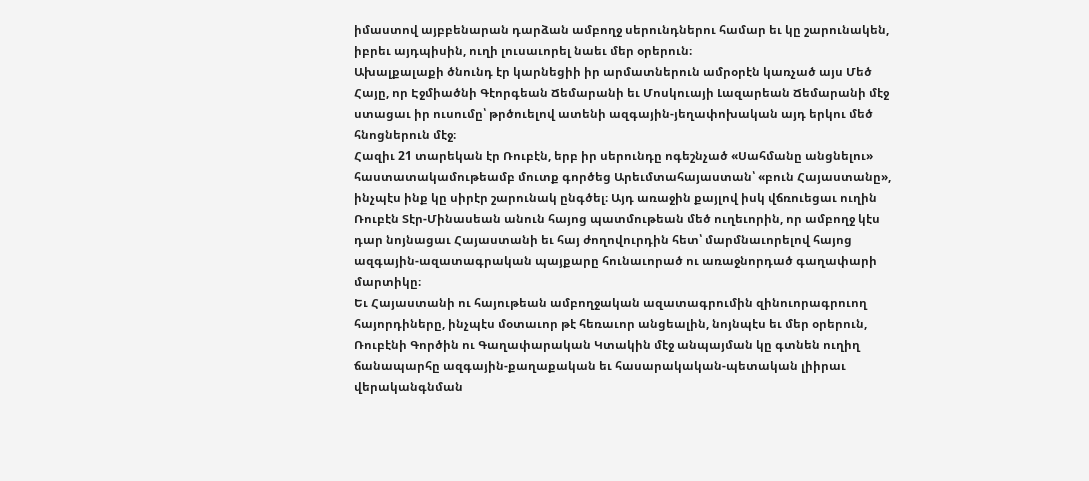իմաստով այբբենարան դարձան ամբողջ սերունդներու համար եւ կը շարունակեն, իբրեւ այդպիսին, ուղի լուսաւորել նաեւ մեր օրերուն։
Ախալքալաքի ծնունդ էր կարնեցիի իր արմատներուն ամրօրէն կառչած այս Մեծ Հայը, որ Էջմիածնի Գէորգեան Ճեմարանի եւ Մոսկուայի Լազարեան Ճեմարանի մէջ ստացաւ իր ուսումը՝ թրծուելով ատենի ազգային-յեղափոխական այդ երկու մեծ հնոցներուն մէջ։
Հազիւ 21 տարեկան էր Ռուբէն, երբ իր սերունդը ոգեշնչած «Սահմանը անցնելու» հաստատակամութեամբ մուտք գործեց Արեւմտահայաստան՝ «բուն Հայաստանը», ինչպէս ինք կը սիրէր շարունակ ընգծել։ Այդ առաջին քայլով իսկ վճռուեցաւ ուղին Ռուբէն Տէր-Մինասեան անուն հայոց պատմութեան մեծ ուղեւորին, որ ամբողջ կէս դար նոյնացաւ Հայաստանի եւ հայ ժողովուրդին հետ՝ մարմնաւորելով հայոց ազգային-ազատագրական պայքարը հունաւորած ու առաջնորդած գաղափարի մարտիկը։
Եւ Հայաստանի ու հայութեան ամբողջական ազատագրումին զինուորագրուող հայորդիները, ինչպէս մօտաւոր թէ հեռաւոր անցեալին, նոյնպէս եւ մեր օրերուն, Ռուբէնի Գործին ու Գաղափարական Կտակին մէջ անպայման կը գտնեն ուղիղ ճանապարհը ազգային-քաղաքական եւ հասարակական-պետական լիիրաւ վերականգնման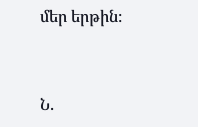մեր երթին։


Ն.